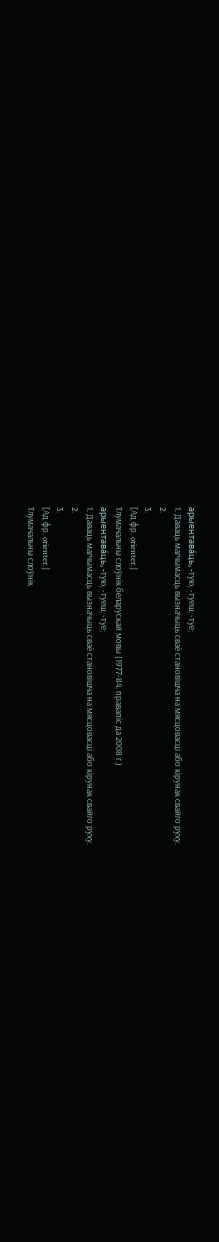арыентава́ць, ‑тую, ‑туеш, ‑туе;
1. Даваць магчымасць вызначыць сваё становішча на мясцовасці або кірунак свайго руху.
2.
3.
[Ад фр. orienter.]
Тлумачальны слоўнік беларускай мовы (1977-84, правапіс да 2008 г.)
арыентава́ць, ‑тую, ‑туеш, ‑туе;
1. Даваць магчымасць вызначыць сваё становішча на мясцовасці або кірунак свайго руху.
2.
3.
[Ад фр. orienter.]
Тлумачальны слоўнік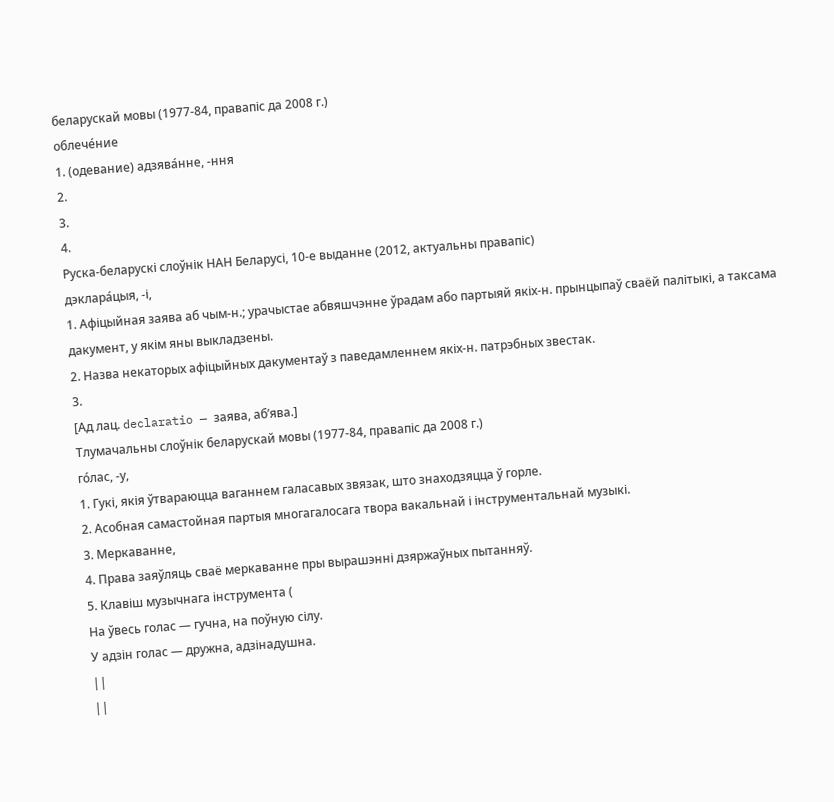беларускай мовы (1977-84, правапіс да 2008 г.)
облече́ние
1. (одевание) адзява́нне, -ння
2.
3.
4.
Руска-беларускі слоўнік НАН Беларусі, 10-е выданне (2012, актуальны правапіс)
дэклара́цыя, ‑і,
1. Афіцыйная заява аб чым‑н.; урачыстае абвяшчэнне ўрадам або партыяй якіх‑н. прынцыпаў сваёй палітыкі, а таксама дакумент, у якім яны выкладзены.
2. Назва некаторых афіцыйных дакументаў з паведамленнем якіх‑н. патрэбных звестак.
3.
[Ад лац. declaratio — заява, аб’ява.]
Тлумачальны слоўнік беларускай мовы (1977-84, правапіс да 2008 г.)
го́лас, -у,
1. Гукі, якія ўтвараюцца ваганнем галасавых звязак, што знаходзяцца ў горле.
2. Асобная самастойная партыя многагалосага твора вакальнай і інструментальнай музыкі.
3. Меркаванне,
4. Права заяўляць сваё меркаванне пры вырашэнні дзяржаўных пытанняў.
5. Клавіш музычнага інструмента (
На ўвесь голас — гучна, на поўную сілу.
У адзін голас — дружна, адзінадушна.
||
||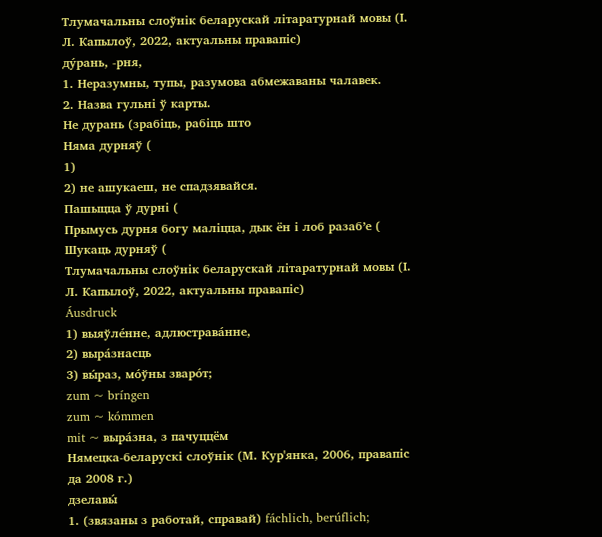Тлумачальны слоўнік беларускай літаратурнай мовы (І. Л. Капылоў, 2022, актуальны правапіс)
ду́рань, -рня,
1. Неразумны, тупы, разумова абмежаваны чалавек.
2. Назва гульні ў карты.
Не дурань (зрабіць, рабіць што
Няма дурняў (
1)
2) не ашукаеш, не спадзявайся.
Пашыцца ў дурні (
Прымусь дурня богу маліцца, дык ён і лоб разаб’е (
Шукаць дурняў (
Тлумачальны слоўнік беларускай літаратурнай мовы (І. Л. Капылоў, 2022, актуальны правапіс)
Áusdruck
1) выяўле́нне, адлюстрава́нне,
2) выра́знасць
3) вы́раз, мо́ўны зваро́т;
zum ~ bríngen
zum ~ kómmen
mit ~ выра́зна, з пачуццём
Нямецка-беларускі слоўнік (М. Кур'янка, 2006, правапіс да 2008 г.)
дзелавы́
1. (звязаны з работай, справай) fáchlich, berúflich;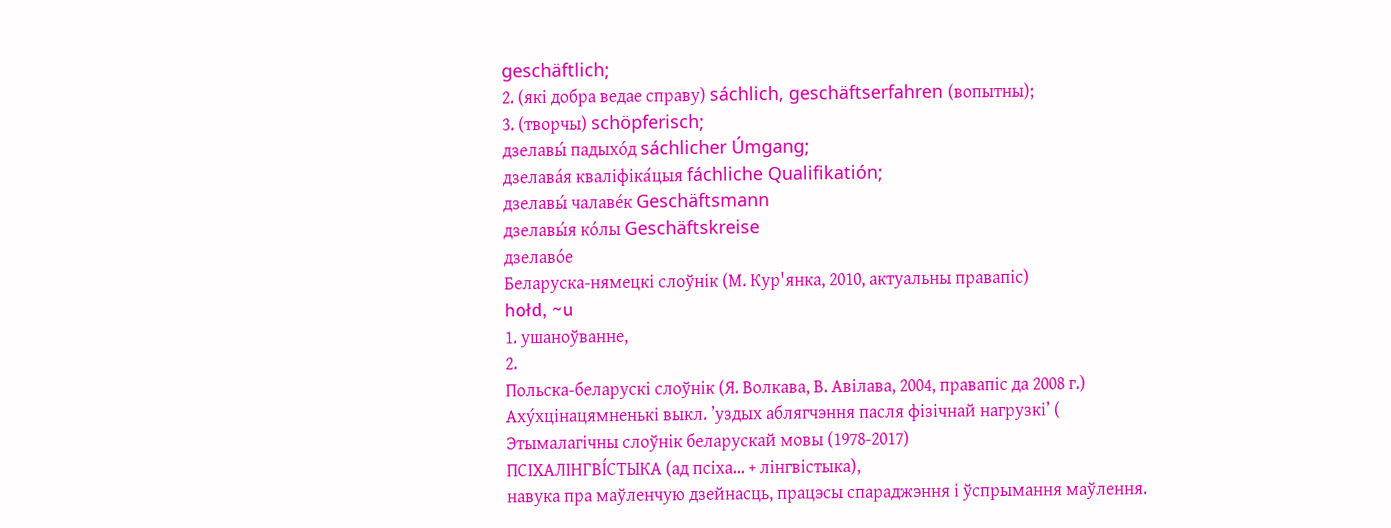geschäftlich;
2. (які добра ведае справу) sáchlich, geschäftserfahren (вопытны);
3. (творчы) schöpferisch;
дзелавы́ падыхо́д sáchlicher Úmgang;
дзелава́я кваліфіка́цыя fáchliche Qualifikatión;
дзелавы́ чалаве́к Geschäftsmann
дзелавы́я ко́лы Geschäftskreise
дзелаво́е
Беларуска-нямецкі слоўнік (М. Кур'янка, 2010, актуальны правапіс)
hołd, ~u
1. ушаноўванне,
2.
Польска-беларускі слоўнік (Я. Волкава, В. Авілава, 2004, правапіс да 2008 г.)
Аху́хцінацямненькі выкл. ’уздых аблягчэння пасля фізічнай нагрузкі’ (
Этымалагічны слоўнік беларускай мовы (1978-2017)
ПСІХАЛІНГВІ́СТЫКА (ад псіха... + лінгвістыка),
навука пра маўленчую дзейнасць, працэсы спараджэння і ўспрымання маўлення.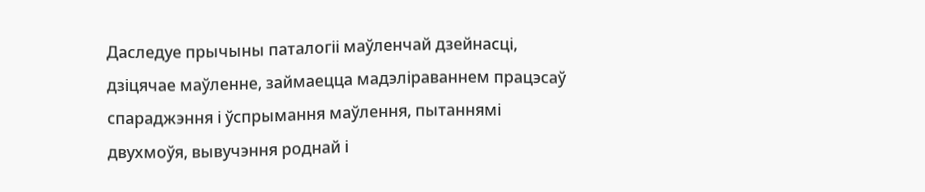Даследуе прычыны паталогіі маўленчай дзейнасці, дзіцячае маўленне, займаецца мадэліраваннем працэсаў спараджэння і ўспрымання маўлення, пытаннямі двухмоўя, вывучэння роднай і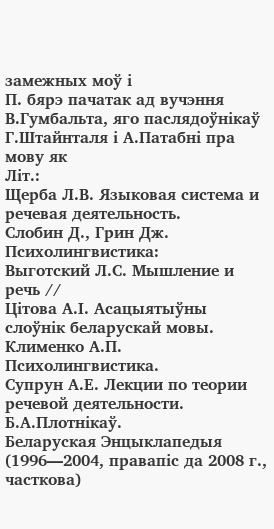замежных моў і
П. бярэ пачатак ад вучэння В.Гумбальта, яго паслядоўнікаў Г.Штайнталя і А.Патабні пра мову як
Літ.:
Щерба Л.В. Языковая система и речевая деятельность.
Слобин Д., Грин Дж. Психолингвистика:
Выготский Л.С. Мышление и речь //
Цітова А.І. Асацыятыўны слоўнік беларускай мовы.
Клименко А.П. Психолингвистика.
Супрун А.Е. Лекции по теории речевой деятельности.
Б.А.Плотнікаў.
Беларуская Энцыклапедыя (1996—2004, правапіс да 2008 г., часткова)